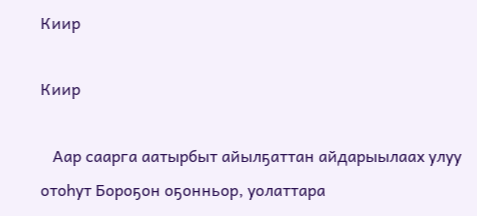Киир

Киир

   Аар саарга аатырбыт айылҕаттан айдарыылаах улуу отоһут Бороҕон оҕонньор, уолаттара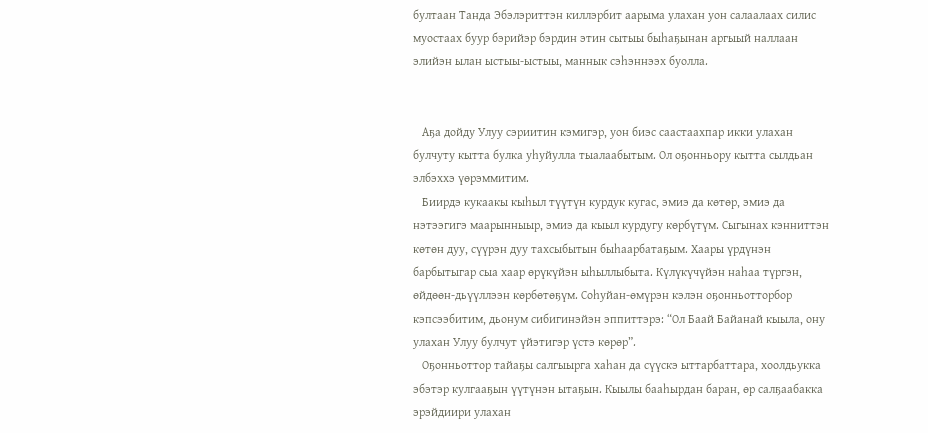бултаан Танда Эбэлэриттэн киллэрбит аарыма улахан уон салаалаах силис муостаах буур бэрийэр бэрдин этин сытыы быһаҕынан аргыый наллаан элийэн ылан ыстыы-ыстыы, маннык сэһэннээх буолла.


   Аҕа дойду Улуу сэриитин кэмигэр, уон биэс саастаахпар икки улахан булчуту кытта булка уһуйулла тыалаабытым. Ол оҕонньору кытта сылдьан элбэххэ үөрэммитим.
   Биирдэ кукаакы кыһыл түүтүн курдук кугас, эмиэ да көтөр, эмиэ да нэтээгигэ маарынныыр, эмиэ да кыыл курдугу көрбүтүм. Сыгынах кэнниттэн көтөн дуу, сүүрэн дуу тахсыбытын быһаарбатаҕым. Хаары үрдүнэн барбытыгар сыа хаар өрүкүйэн ыһыллыбыта. Күлүкүчүйэн наһаа түргэн, өйдөөн-дьүүллээн көрбөтөҕүм. Соһуйан-өмүрэн кэлэн оҕонньотторбор кэпсээбитим, дьонум сибигинэйэн эппиттэрэ: “Ол Баай Байанай кыыла, ону улахан Улуу булчут үйэтигэр үстэ көрөр”.
   Оҕонньоттор тайаҕы салгыырга хаһан да сүүскэ ыттарбаттара, хоолдьукка эбэтэр кулгааҕын үүтүнэн ытаҕын. Кыылы бааһырдан баран, өр салҕаабакка эрэйдиири улахан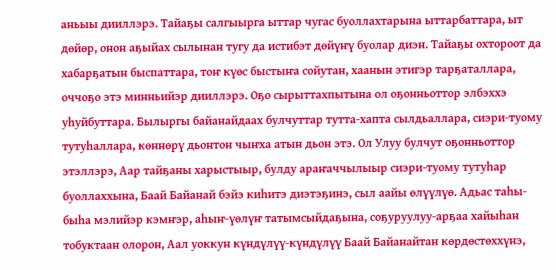аньыы дииллэрэ. Тайаҕы салгыырга ыттар чугас буоллахтарына ыттарбаттара, ыт дөйөр, онон аҕыйах сылынан тугу да истибэт дөйүҥү буолар диэн. Тайаҕы охтороот да хабарҕатын быспаттара, тоҥ күөс быстыҥа сойутан, хаанын этигэр тарҕаталлара, оччоҕо этэ минньийэр дииллэрэ. Оҕо сырыттахпытына ол оҕонньоттор элбэххэ уһуйбуттара. Былыргы байанайдаах булчуттар тутта-хапта сылдьаллара, сиэри-туому тутуһаллара, көннөрү дьонтон чыҥха атын дьон этэ. Ол Улуу булчут оҕонньоттор этэллэрэ, Аар тайҕаны харыстыыр, булду араҥаччылыыр сиэри-туому тутуһар буоллаххына, Баай Байанай бэйэ киһитэ диэтэҕинэ, сыл аайы өлүүлүө. Адьас таһы-быһа мэлийэр кэмҥэр, аһыҥ-үөлүҥ татымсыйдаҕына, соҕуруулуу-арҕаа хайыһан тобуктаан олорон, Аал уоккун күндүлүү-күндүлүү Баай Байанайтан көрдөстөххүнэ,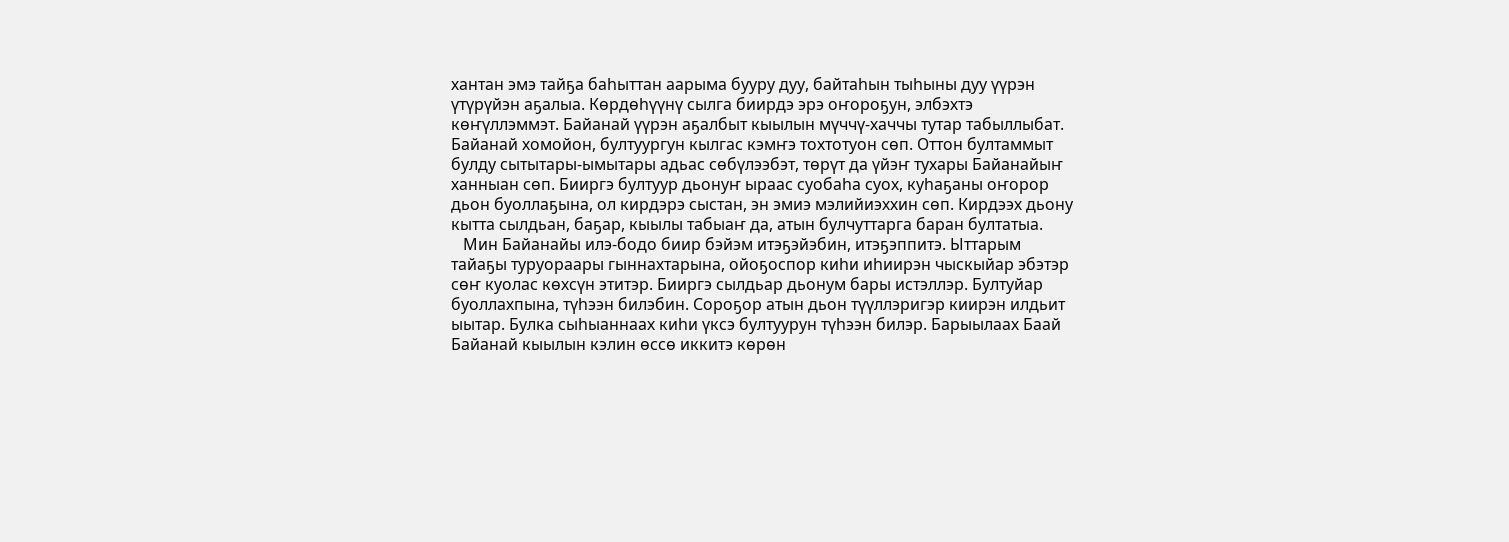хантан эмэ тайҕа баһыттан аарыма бууру дуу, байтаһын тыһыны дуу үүрэн үтүрүйэн аҕалыа. Көрдөһүүнү сылга биирдэ эрэ оҥороҕун, элбэхтэ көҥүллэммэт. Байанай үүрэн аҕалбыт кыылын мүччү-хаччы тутар табыллыбат. Байанай хомойон, бултуургун кылгас кэмҥэ тохтотуон сөп. Оттон бултаммыт булду сытытары-ымытары адьас сөбүлээбэт, төрүт да үйэҥ тухары Байанайыҥ ханныан сөп. Бииргэ бултуур дьонуҥ ыраас суобаһа суох, куһаҕаны оҥорор дьон буоллаҕына, ол кирдэрэ сыстан, эн эмиэ мэлийиэххин сөп. Кирдээх дьону кытта сылдьан, баҕар, кыылы табыаҥ да, атын булчуттарга баран бултатыа.
   Мин Байанайы илэ-бодо биир бэйэм итэҕэйэбин, итэҕэппитэ. Ыттарым тайаҕы туруораары гыннахтарына, ойоҕоспор киһи иһиирэн чыскыйар эбэтэр сөҥ куолас көхсүн этитэр. Бииргэ сылдьар дьонум бары истэллэр. Бултуйар буоллахпына, түһээн билэбин. Сороҕор атын дьон түүллэригэр киирэн илдьит ыытар. Булка сыһыаннаах киһи үксэ бултуурун түһээн билэр. Барыылаах Баай Байанай кыылын кэлин өссө иккитэ көрөн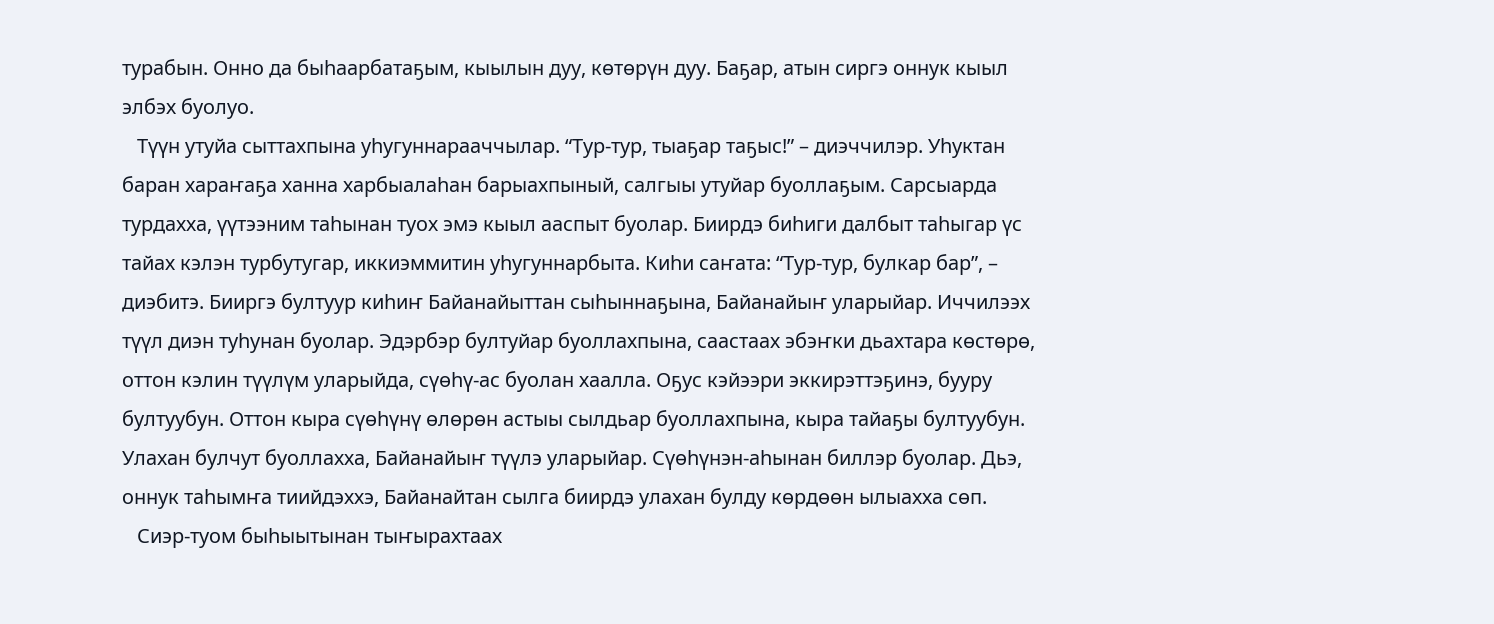турабын. Онно да быһаарбатаҕым, кыылын дуу, көтөрүн дуу. Баҕар, атын сиргэ оннук кыыл элбэх буолуо.
   Түүн утуйа сыттахпына уһугуннарааччылар. “Тур-тур, тыаҕар таҕыс!” – диэччилэр. Уһуктан баран хараҥаҕа ханна харбыалаһан барыахпыный, салгыы утуйар буоллаҕым. Сарсыарда турдахха, үүтээним таһынан туох эмэ кыыл ааспыт буолар. Биирдэ биһиги далбыт таһыгар үс тайах кэлэн турбутугар, иккиэммитин уһугуннарбыта. Киһи саҥата: “Тур-тур, булкар бар”, – диэбитэ. Бииргэ бултуур киһиҥ Байанайыттан сыһыннаҕына, Байанайыҥ уларыйар. Иччилээх түүл диэн туһунан буолар. Эдэрбэр бултуйар буоллахпына, саастаах эбэҥки дьахтара көстөрө, оттон кэлин түүлүм уларыйда, сүөһү-ас буолан хаалла. Оҕус кэйээри эккирэттэҕинэ, бууру бултуубун. Оттон кыра сүөһүнү өлөрөн астыы сылдьар буоллахпына, кыра тайаҕы бултуубун. Улахан булчут буоллахха, Байанайыҥ түүлэ уларыйар. Сүөһүнэн-аһынан биллэр буолар. Дьэ, оннук таһымҥа тиийдэххэ, Байанайтан сылга биирдэ улахан булду көрдөөн ылыахха сөп.
   Сиэр-туом быһыытынан тыҥырахтаах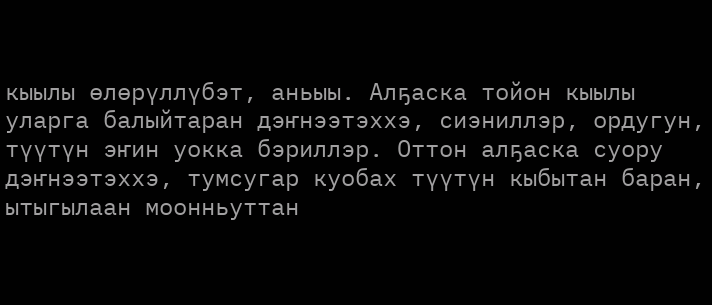кыылы өлөрүллүбэт, аньыы. Алҕаска тойон кыылы уларга балыйтаран дэҥнээтэххэ, сиэниллэр, ордугун, түүтүн эҥин уокка бэриллэр. Оттон алҕаска суору дэҥнээтэххэ, тумсугар куобах түүтүн кыбытан баран, ытыгылаан моонньуттан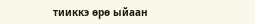тииккэ өрө ыйаан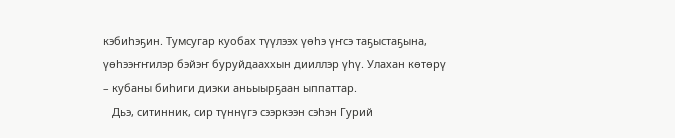кэбиһэҕин. Тумсугар куобах түүлээх үөһэ үҥсэ таҕыстаҕына, үөһээҥҥилэр бэйэҥ буруйдааххын дииллэр үһү. Улахан көтөрү – кубаны биһиги диэки аньыырҕаан ыппаттар.
   Дьэ, ситинник, сир түннүгэ сээркээн сэһэн Гурий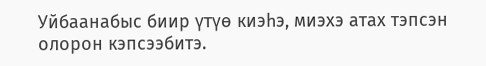Уйбаанабыс биир үтүө киэһэ, миэхэ атах тэпсэн олорон кэпсээбитэ.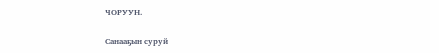ЧОРУУН.

Санааҕын суруй